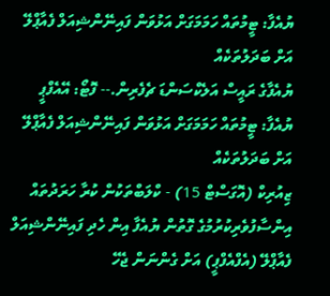ޔުއެފާ: ޓީމުތައް ހަމަމަގަށް އަޅުވަން ފައިނޭންޝިއަލް ފެއާޕްލޭ އަށް ބަދަލުތަކެއް
ޔުއެފާގެ ރައީސް އަލެކްސަންޑަ ޗެފެރިން.-- ފޮޓޯ: އޭއެފްޕީ
ޔުއެފާ: ޓީމުތައް ހަމަމަގަށް އަޅުވަން ފައިނޭންޝިއަލް ފެއާޕްލޭ އަށް ބަދަލުތަކެއް
ޒިއުރިކް (އޮގަސްޓް 15) - ކްލަބްތަކުން ކުރާ ހަރަދުތައް އިންސާފުވެރިކުރުމުގެ ގޮތުން ޔުއެފާ އިން ހެދި ފައިނޭންޝިއަލް ފެއާޕްލޭ (އެފްއެފްޕީ) އަށް ގެންނަން ޖެހޭ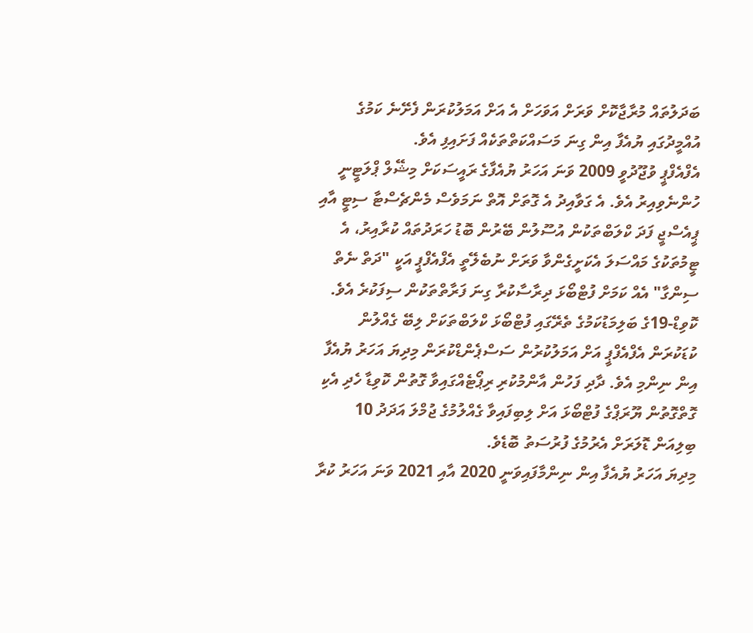ބަދަލުތައް މުރާޖާކޮށް ވަރަށް އަވަހަށް އެ އަށް އަމަލުކުރަން ފެށޭނެ ކަމުގެ އުއްމީދުގައި ޔުއެފާ އިން ގިނަ މަސައްކަތްތަކެއް ފަށައިފި އެވެ.
އެފްއެފްޕީ ވުޖޫދުވީ 2009 ވަނަ އަހަރު ޔުއެފާގެ ރައީސަކަށް މިޝޭލް ޕްލަޓީނީ ހުންނެވިއިރު އެވެ. އެ ގަވާއިދު އެ ގޮތަށް އޮތް ނަމަވެސް މެންޗެސްޓާ ސިޓީ އާއި ޕީއެސްޖީ ފަދަ ކްލަބްތަކުން އުސޫލުން ބޭރުން ބޮޑު ހަރަދުތައް ކުރާއިރު، އެ ޓީމުތަކުގެ މައްސަލަ އެކަށީގެންވާ ވަރަށް ނުބެލޭތީ އެފްއެފްޕީ އަކީ "ދަތް ނެތް ސިންގާ" އެއް ކަމަށް ފުޓްބޯޅަ ދިރާސާކުރާ ގިނަ ފަރާތްތަކުން ސިފަކުރެ އެވެ.
ކޮވިޑް-19ގެ ބަލިމަޑުކަމުގެ ތެރޭގައި ފުޓްބޯޅަ ކްލަބްތަކަށް ލިބޭ ގެއްލުން ކުޑަކުރަން އެފްއެފްޕީ އަށް އަމަލުކުރުން ސަސްޕެންޑްކުރަން މިދިޔަ އަހަރު ޔުއެފާ އިން ނިންމި އެވެ. ދާދި ފަހުން އާންމުކުރި ރިޕޯޓެއްގައިވާ ގޮތުން ކޮވިޑާ ހެދި އެކި ގޮތްގޮތުން ޔޫރަޕްގެ ފުޓްބޯޅަ އަށް ލިބިފައިވާ ގެއްލުމުގެ ޖުމްލަ އަދަދު 10 ބިލިއަން ޑޮލަރަށް އެރުމުގެ ފުރުސަތު ބޮޑެވެ.
މިދިޔަ އަހަރު ޔުއެފާ އިން ނިންމާފައިވަނީ 2020 އާއި 2021 ވަނަ އަހަރު ކުރާ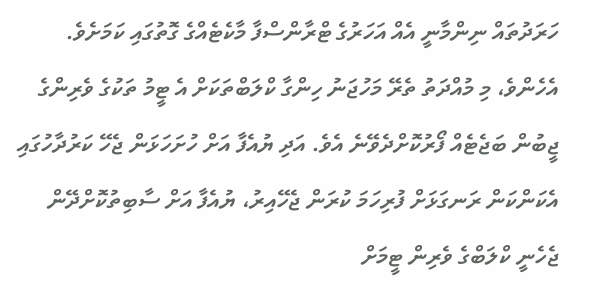ހަރަދުތައް ނިންމާނީ އެއް އަހަރުގެ ޓްރާންސްފާ މާކެޓެއްގެ ގޮތުގައި ކަމަށެވެ. އެހެންވެ، މި މުއްދަތު ތެރޭ މަހުޖަނު ހިންގާ ކްލަބްތަކަށް އެ ޓީމު ތަކުގެ ވެރިންގެ ޖީބުން ބަޖެޓެއް ފޯރުކޮށްދެވޭނެ އެވެ. އަދި ޔުއެފާ އަށް ހުށަހަޅަން ޖެހޭ ކަރުދާހުގައި އެކަންކަން ރަނގަޅަށް ފުރިހަމަ ކުރަން ޖެހޭއިރު، ޔުއެފާ އަށް ސާބިތުކޮށްދޭން ޖެހެނީ ކްލަބްގެ ވެރިން ޓީމަށް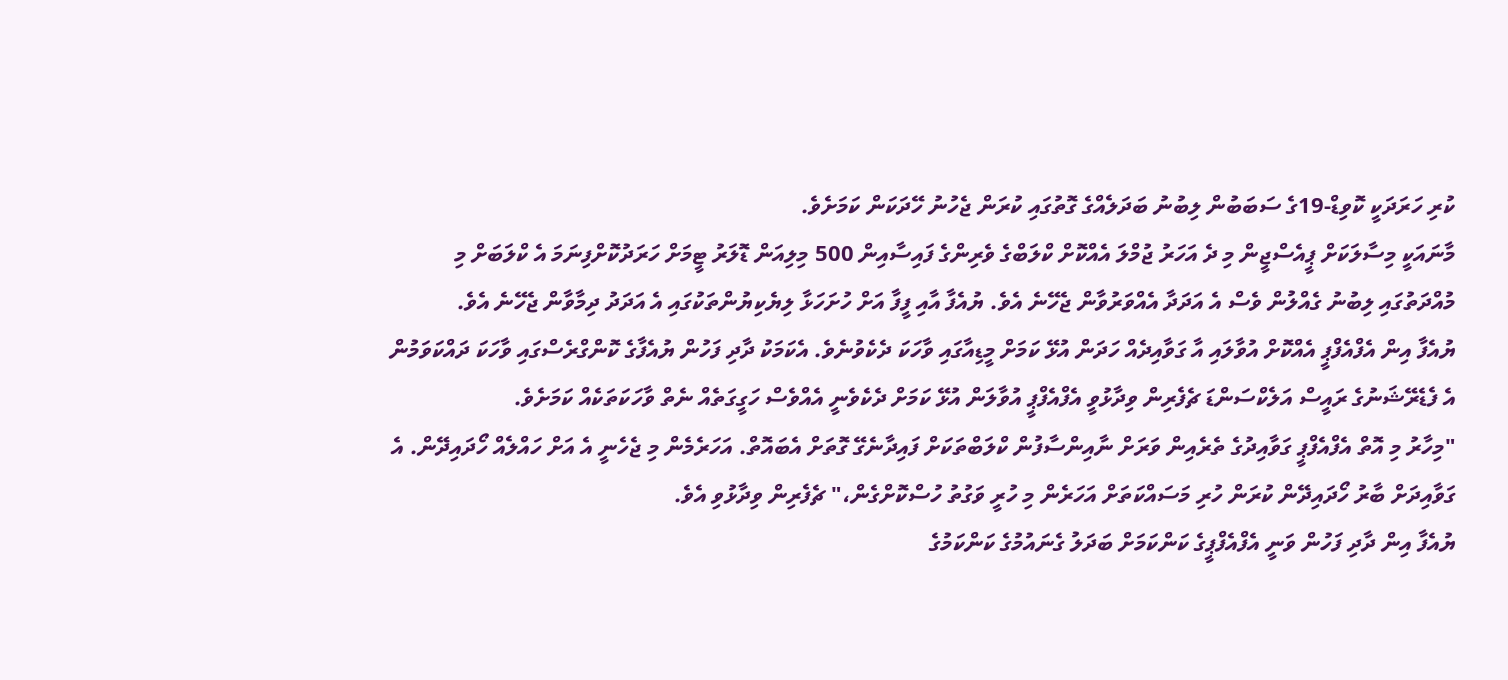ކުރި ހަރަދަކީ ކޮވިޑް-19ގެ ސަބަބުން ލިބުނު ބަދަލެއްގެ ގޮތުގައި ކުރަން ޖެހުނު ހޭދަކަން ކަމަށެވެ.
މާނައަކީ މިސާލަކަށް ޕީއެސްޖީން މި ދެ އަހަރު ޖުމްލަ އެއްކޮށް ކްލަބްގެ ވެރިންގެ ފައިސާއިން 500 މިލިއަން ޑޮލަރު ޓީމަށް ހަރަދުކޮށްފިނަމަ އެ ކްލަބަށް މި މުއްދަތުގައި ލިބުނު ގެއްލުން ވެސް އެ އަދަދާ އެއްވަރުވާން ޖެހޭނެ އެވެ. ޔުއެފާ އާއި ފީފާ އަށް ހުށަހަޅާ ލިޔެކިޔުންތަކުގައި އެ އަދަދު ދިމާވާން ޖެހޭނެ އެވެ.
ޔުއެފާ އިން އެފްއެފްޕީ އެއްކޮށް އުވާލައި އާ ގަވާއިދެއް ހަދަން އުޅޭ ކަމަށް މީޑިއާގައި ވާހަކަ ދެކެވުނެވެ. އެކަމަކު ދާދި ފަހުން ޔުއެފާގެ ކޮންގްރެސްގައި ވާހަކަ ދައްކަވަމުން އެ ފެޑެރޭޝަނުގެ ރައީސް އަލެކްސަންޑަ ޗެފެރިން ވިދާޅުވީ އެފްއެފްޕީ އުވާލަން އުޅޭ ކަމަށް ދެކެވެނީ އެއްވެސް ހަގީގަތެއް ނެތް ވާހަކަތަކެއް ކަމަށެވެ.
"މިހާރު މި އޮތް އެފްއެފްޕީ ގަވާއިދުގެ ތެރެއިން ވަރަށް ނާއިންސާފުން ކްލަބްތަކަށް ފައިދާނެގޭ ގޮތަށް އެބައޮތް. އަހަރެމެން މި ޖެހެނީ އެ އަށް ހައްލެއް ހޯދައިދޭން. އެ ގަވާއިދަށް ބާރު ހޯދައިދޭން ކުރަން ހުރި މަސައްކަތަށް އަހަރެން މި ހުރީ ވަގުތު ހުސްކޮށްގެން،" ޗެފެރިން ވިދާޅުވި އެވެ.
ޔުއެފާ އިން ދާދި ފަހުން ވަނީ އެފްއެފްޕީގެ ކަންކަމަށް ބަދަލު ގެނައުމުގެ ކަންކަމުގެ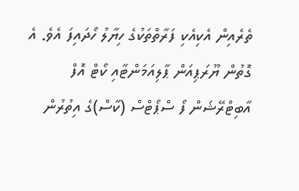ތެރެއިން އެކިއެކި ފަރާތްތަކުގެ ހިޔާލު ހޯދައިފަ އެވެ. އެ ގޮތުން ޔޫރަޕިއަން ޕާލިއަމަންޓާއި ކޯޓް އޮފް އާބިޓްރޭޝަން ފޯ ސްޕޯޓްސް (ކާސް)ގެ އިތުރުން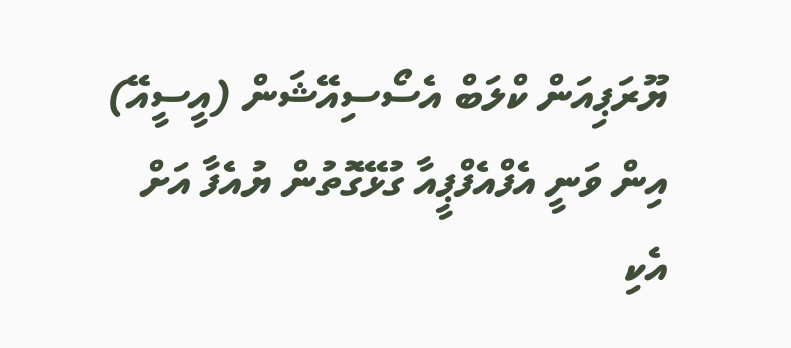ޔޫރަޕިއަން ކްލަބް އެސޯސިއޭޝަން (އީސީއޭ) އިން ވަނީ އެފްއެފްޕީއާ ގުޅޭގޮތުން ޔުއެފާ އަށް އެކި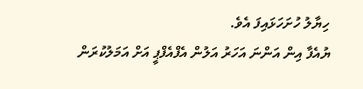ހިޔާލު ހުށަހަޅައިފަ އެވެ.
ޔުއެފާ އިން އަންނަ އަހަރު އަލުން އެފްއެފްޕީ އަށް އަމަލުކުރަން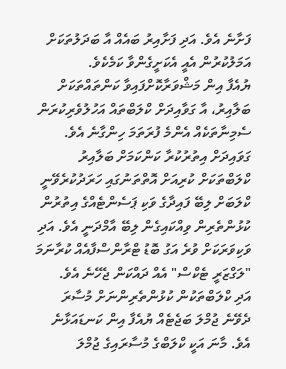ފަށާނެ އެވެ. އަދި ފަށާއިރު ބައެއް އާ ބަދަލުތަކަށް އަމަލުކުރުން އެއީ އެކަށީގެންވާ ކަމެކެވެ.
ޔުއެފާ އިން މަޝްވަރާކޮށްފައިވާ ކަންތައްތަކަށް ބަލާއިރު، އާ ގަވާއިދަށް ކްލަބްތައް އަހުލުވެރިކުރަން ސެމިނާތަކެއް އެންމެ ފުރަތަމަ ހިންގާނެ އެވެ. ގަވައިދަށް އިތުރުކުރާ ކަންކަމަށް ބަލާއިރު ކްލަބްތަކަށް ކުރިއަށް އޮތްތަނުގައި ހަރަދުކުރެވޭނީ ކްލަބަށް ލިބޭ ފައިދާގެ ވަކި ޕަސެންޓެއްގެ އިތުރުން ކުޅުންތެރިން ވިއްކައިގެން ލިބޭ އާމްދަނީ އެވެ. އަދި ވަކިވަރަކަށް ވުރެ އަގު ބޮޑު ޓްރާންސްފާއެއް ކުރާނަމަ "ލަގްޒަރީ ޓެކްސް" އެއް ދައްކަން ޖެހޭނެ އެވެ.
އަދި ކްލަބްތަކުން ކުޅުންތެރިންނަށް މުސާރަ ދެވޭނެ ޖުމްލަ ބަޖެޓެއް ޔުއެފާ އިން ކަނޑައަޅާނެ އެވެ. މާނަ އަކީ ކްލަބްގެ މުސާރައިގެ ޖުމްލަ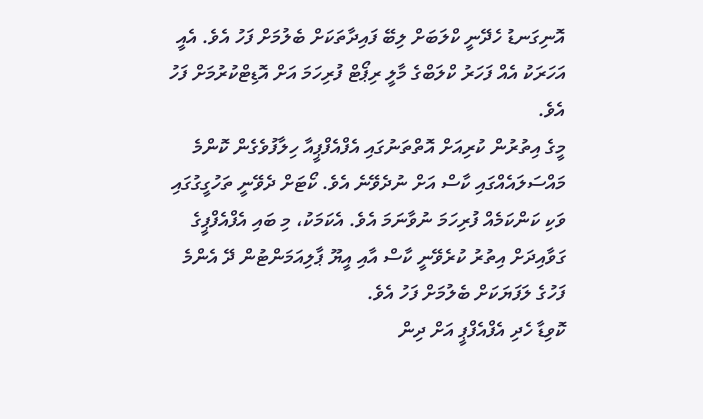އޮނިގަނޑު ހެދޭނީ ކްލަބަށް ލިބޭ ފައިދާތަކަށް ބެލުމަށް ފަހު އެވެ. އެއީ އަހަރަކު އެއް ފަހަރު ކްލަބްގެ މާލީ ރިޕޯޓް ފުރިހަމަ އަށް އޮޑިޓްކުރުމަށް ފަހު އެވެ.
މީގެ އިތުރުން ކުރިއަށް އޮތްތަނުގައި އެފްއެފްޕީއާ ހިލާފުވެގެން ކޮންމެ މައްސަލައެއްގައި ކާސް އަށް ނުދެވޭނެ އެވެ. ކޯޓަށް ދެވޭނީ ތަހުގީގުގައި ވަކި ކަންކަމެއް ފުރިހަމަ ނުވާނަމަ އެވެ. އެކަމަކު، މި ބައި އެފްއެފްޕީގެ ގަވާއިދަށް އިތުރު ކުރެވޭނީ ކާސް އާއި އީޔޫ ޕާލިއަމަންޓުން ދޭ އެންމެ ފަހުގެ ލަފަޔަކަށް ބެލުމަށް ފަހު އެވެ.
ކޮވިޑާ ހެދި އެފްއެފްޕީ އަށް ދިން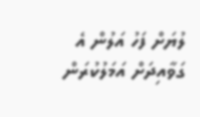ލުޔަށް ފަހު އަލުން އެ ގަވާއިދަށް އަމަލުކުރަން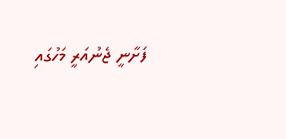ފަށާނީ ޖެނުއަރީ މަހުގައި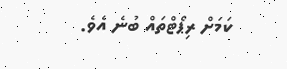ކަމަށް ރިޕޯޓްތައް ބުނެ އެވެ.